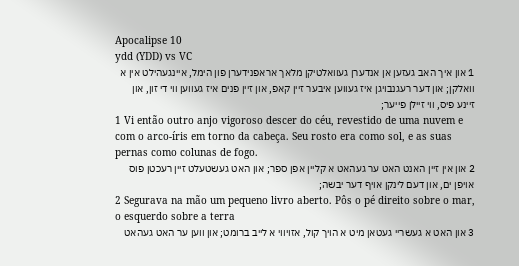Apocalipse 10
ydd (YDD) vs VC
1 און איך האב געזען אן אנדערן געוואלטיקן מלאך אראפנידערן פון הימל, איינגעהילט אין א וואלקן; און דער רעגנבויגן איז געווען איבער זיין קאפ, און זיין פנים איז געווען ווי די זון, און זיינע פיס, ווי זיילן פייער;
1 Vi então outro anjo vigoroso descer do céu, revestido de uma nuvem e com o arco-íris em torno da cabeça. Seu rosto era como sol, e as suas pernas como colunas de fogo.
2 און אין זיין האנט האט ער געהאט א קליין אפן ספר; און האט געשטעלט זיין רעכטן פוס אויפן ים, און דעם לינקן אויף דער יבשה;
2 Segurava na mão um pequeno livro aberto. Pôs o pé direito sobre o mar, o esquerdo sobre a terra
3 און האט א געשריי געטאן מיט א הויך קול, אזויווי א לייב ברומט; און ווען ער האט געהאט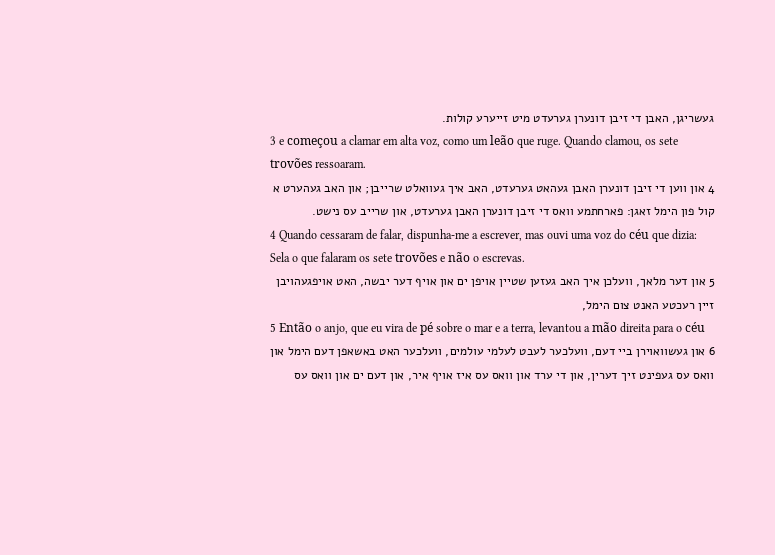געשריגן, האבן די זיבן דונערן גערעדט מיט זייערע קולות.
3 e começou a clamar em alta voz, como um leão que ruge. Quando clamou, os sete trovões ressoaram.
4 און ווען די זיבן דונערן האבן געהאט גערעדט, האב איך געוואלט שרייבן; און האב געהערט א קול פון הימל זאגן: פארחתמע וואס די זיבן דונערן האבן גערעדט, און שרייב עס נישט.
4 Quando cessaram de falar, dispunha-me a escrever, mas ouvi uma voz do céu que dizia: Sela o que falaram os sete trovões e não o escrevas.
5 און דער מלאך, וועלכן איך האב געזען שטיין אויפן ים און אויף דער יבשה, האט אויפגעהויבן זיין רעכטע האנט צום הימל,
5 Então o anjo, que eu vira de pé sobre o mar e a terra, levantou a mão direita para o céu
6 און געשוואוירן ביי דעם, וועלכער לעבט לעלמי עולמים, וועלכער האט באשאפן דעם הימל און וואס עס געפינט זיך דערין, און די ערד און וואס עס איז אויף איר, און דעם ים און וואס עס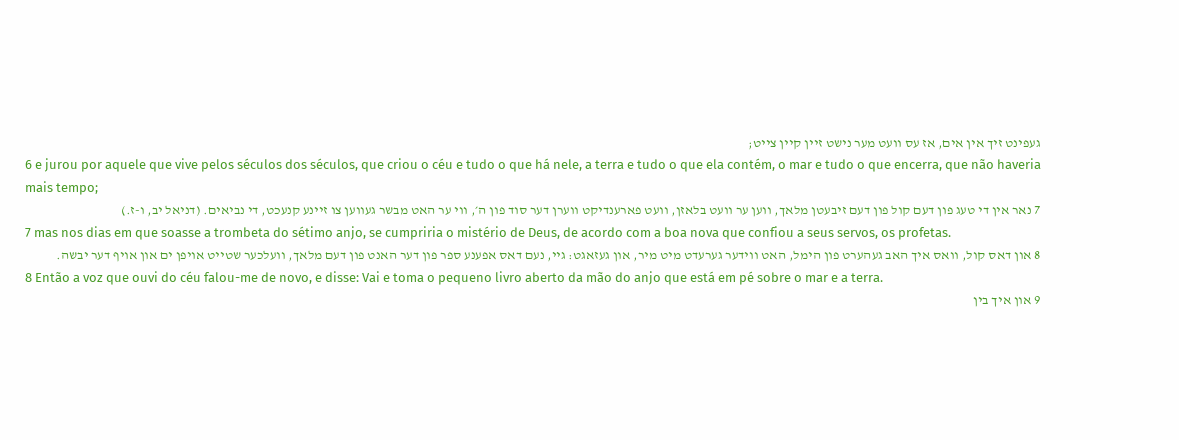געפינט זיך אין אים, אז עס וועט מער נישט זיין קיין צייט;
6 e jurou por aquele que vive pelos séculos dos séculos, que criou o céu e tudo o que há nele, a terra e tudo o que ela contém, o mar e tudo o que encerra, que não haveria mais tempo;
7 נאר אין די טעג פון דעם קול פון דעם זיבעטן מלאך, ווען ער וועט בלאזן, וועט פארענדיקט ווערן דער סוד פון ה׳, ווי ער האט מבשר געווען צו זיינע קנעכט, די נביאים. (דניאל יב, ו-ז.)
7 mas nos dias em que soasse a trombeta do sétimo anjo, se cumpriria o mistério de Deus, de acordo com a boa nova que confiou a seus servos, os profetas.
8 און דאס קול, וואס איך האב געהערט פון הימל, האט ווידער גערעדט מיט מיר, און געזאגט: גיי, נעם דאס אפענע ספר פון דער האנט פון דעם מלאך, וועלכער שטייט אויפן ים און אויף דער יבשה.
8 Então a voz que ouvi do céu falou-me de novo, e disse: Vai e toma o pequeno livro aberto da mão do anjo que está em pé sobre o mar e a terra.
9 און איך בין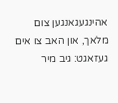אהינגעגאנגען צום מלאך, און האב צו אים געזאגט: גיב מיר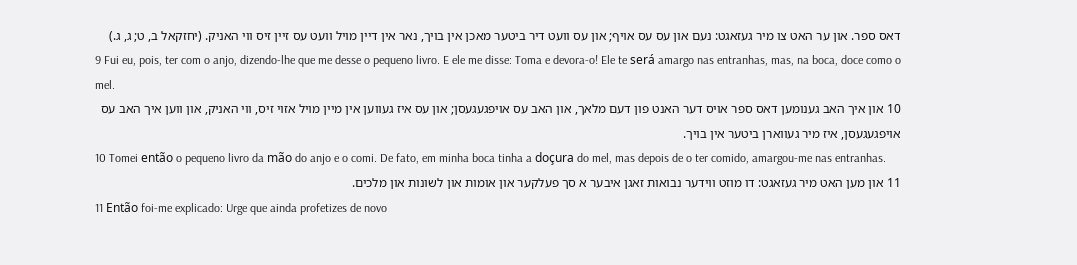דאס ספר. און ער האט צו מיר געזאגט: נעם און עס עס אויף; און עס וועט דיר ביטער מאכן אין בויך, נאר אין דיין מויל וועט עס זיין זיס ווי האניק. (יחזקאל ב, ט; ג, ג.)
9 Fui eu, pois, ter com o anjo, dizendo-lhe que me desse o pequeno livro. E ele me disse: Toma e devora-o! Ele te será amargo nas entranhas, mas, na boca, doce como o mel.
10 און איך האב גענומען דאס ספר אויס דער האנט פון דעם מלאך, און האב עס אויפגעגעסן; און עס איז געווען אין מיין מויל אזוי זיס, ווי האניק, און ווען איך האב עס אויפגעגעסן, איז מיר געווארן ביטער אין בויך.
10 Tomei então o pequeno livro da mão do anjo e o comi. De fato, em minha boca tinha a doçura do mel, mas depois de o ter comido, amargou-me nas entranhas.
11 און מען האט מיר געזאגט: דו מוזט ווידער נבואות זאגן איבער א סך פעלקער און אומות און לשונות און מלכים.
11 Então foi-me explicado: Urge que ainda profetizes de novo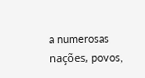a numerosas nações, povos,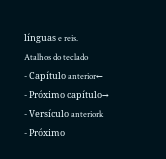línguas e reis.
Atalhos do teclado
- Capítulo anterior←
- Próximo capítulo→
- Versículo anteriork
- Próximo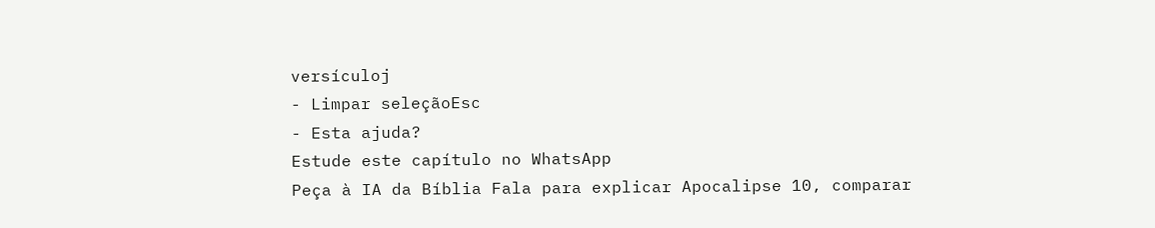versículoj
- Limpar seleçãoEsc
- Esta ajuda?
Estude este capítulo no WhatsApp
Peça à IA da Bíblia Fala para explicar Apocalipse 10, comparar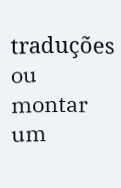traduções ou montar um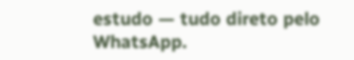estudo — tudo direto pelo WhatsApp.